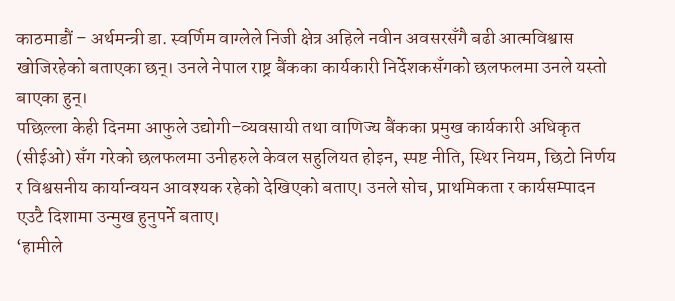काठमाडौं – अर्थमन्त्री डा. स्वर्णिम वाग्लेले निजी क्षेत्र अहिले नवीन अवसरसँगै बढी आत्मविश्वास खोजिरहेको बताएका छन्। उनले नेपाल राष्ट्र बैंकका कार्यकारी निर्देशकसँगको छलफलमा उनले यस्तो बाएका हुन्।
पछिल्ला केही दिनमा आफुले उद्योगी–व्यवसायी तथा वाणिज्य बैंकका प्रमुख कार्यकारी अधिकृत (सीईओ) सँग गरेको छलफलमा उनीहरुले केवल सहुलियत होइन, स्पष्ट नीति, स्थिर नियम, छिटो निर्णय र विश्वसनीय कार्यान्वयन आवश्यक रहेको देखिएको बताए। उनले सोच, प्राथमिकता र कार्यसम्पादन एउटै दिशामा उन्मुख हुनुपर्ने बताए।
‘हामीले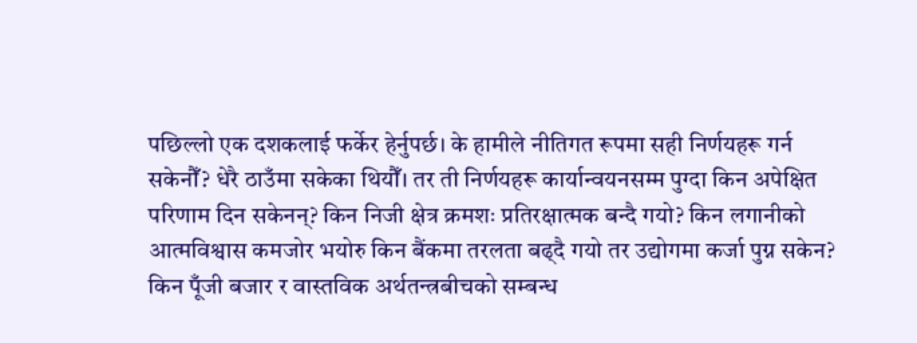पछिल्लो एक दशकलाई फर्केर हेर्नुपर्छ। के हामीले नीतिगत रूपमा सही निर्णयहरू गर्न सकेनौँ? धेरै ठाउँमा सकेका थियौँ। तर ती निर्णयहरू कार्यान्वयनसम्म पुग्दा किन अपेक्षित परिणाम दिन सकेनन्? किन निजी क्षेत्र क्रमशः प्रतिरक्षात्मक बन्दै गयो? किन लगानीको आत्मविश्वास कमजोर भयोरु किन बैंकमा तरलता बढ्दै गयो तर उद्योगमा कर्जा पुग्न सकेन? किन पूँजी बजार र वास्तविक अर्थतन्त्रबीचको सम्बन्ध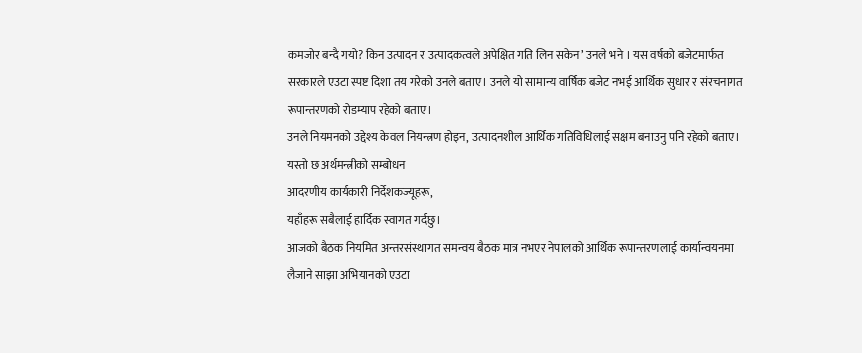कमजोर बन्दै गयो? किन उत्पादन र उत्पादकत्वले अपेक्षित गति लिन सकेन’ उनले भने । यस वर्षको बजेटमार्फत सरकारले एउटा स्पष्ट दिशा तय गरेको उनले बताए। उनले यो सामान्य वार्षिक बजेट नभई आर्थिक सुधार र संरचनागत रूपान्तरणको रोडम्याप रहेको बताए।
उनले नियमनको उद्देश्य केवल नियन्त्रण होइन, उत्पादनशील आर्थिक गतिविधिलाई सक्षम बनाउनु पनि रहेको बताए।
यस्तो छ अर्थमन्त्रीको सम्बोधन
आदरणीय कार्यकारी निर्देशकज्यूहरू,
यहाँहरू सबैलाई हार्दिक स्वागत गर्दछु।
आजको बैठक नियमित अन्तरसंस्थागत समन्वय बैठक मात्र नभएर नेपालको आर्थिक रूपान्तरणलाई कार्यान्वयनमा लैजाने साझा अभियानको एउटा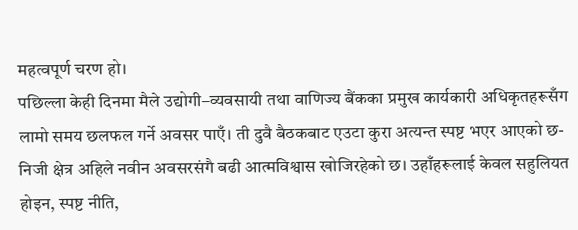महत्वपूर्ण चरण हो।
पछिल्ला केही दिनमा मैले उद्योगी–व्यवसायी तथा वाणिज्य बैंकका प्रमुख कार्यकारी अधिकृतहरूसँग लामो समय छलफल गर्ने अवसर पाएँ। ती दुवै बैठकबाट एउटा कुरा अत्यन्त स्पष्ट भएर आएको छ- निजी क्षेत्र अहिले नवीन अवसरसंगै बढी आत्मविश्वास खोजिरहेको छ। उहाँहरूलाई केवल सहुलियत होइन, स्पष्ट नीति,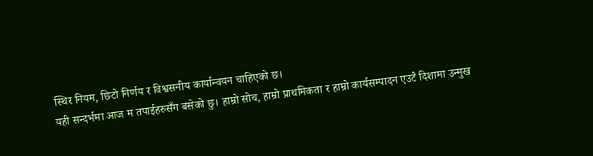स्थिर नियम, छिटो निर्णय र विश्वसनीय कार्यान्वयन चाहिएको छ।
यही सन्दर्भमा आज म तपाईहरुसँग बसेको छु। हाम्रो सोच, हाम्रो प्राथमिकता र हाम्रो कार्यसम्पादन एउटै दिशामा उन्मुख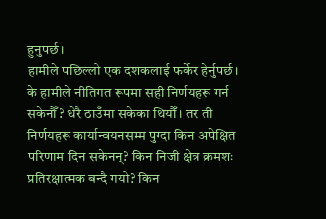हुनुपर्छ।
हामीले पछिल्लो एक दशकलाई फर्केर हेर्नुपर्छ। के हामीले नीतिगत रूपमा सही निर्णयहरू गर्न सकेनौँ? धेरै ठाउँमा सकेका थियौँ। तर ती निर्णयहरू कार्यान्वयनसम्म पुग्दा किन अपेक्षित परिणाम दिन सकेनन्? किन निजी क्षेत्र क्रमशः प्रतिरक्षात्मक बन्दै गयो? किन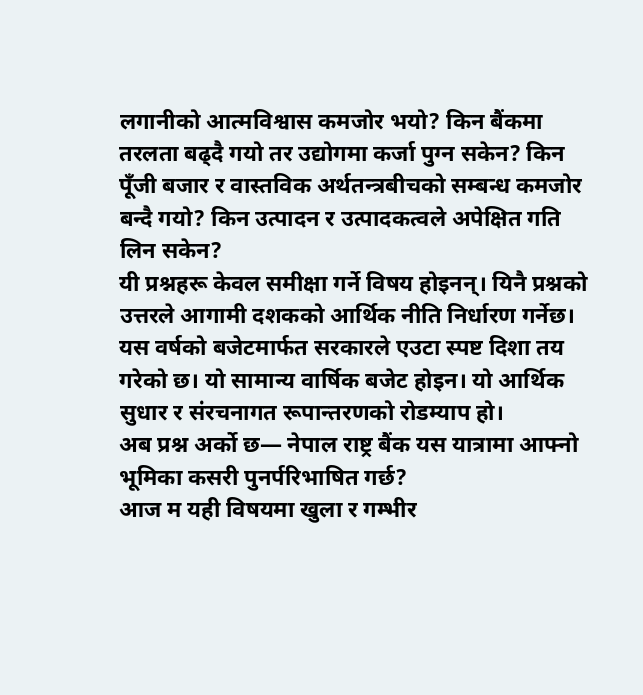लगानीको आत्मविश्वास कमजोर भयो? किन बैंकमा तरलता बढ्दै गयो तर उद्योगमा कर्जा पुग्न सकेन? किन पूँजी बजार र वास्तविक अर्थतन्त्रबीचको सम्बन्ध कमजोर बन्दै गयो? किन उत्पादन र उत्पादकत्वले अपेक्षित गति लिन सकेन?
यी प्रश्नहरू केवल समीक्षा गर्ने विषय होइनन्। यिनै प्रश्नको उत्तरले आगामी दशकको आर्थिक नीति निर्धारण गर्नेछ।
यस वर्षको बजेटमार्फत सरकारले एउटा स्पष्ट दिशा तय गरेको छ। यो सामान्य वार्षिक बजेट होइन। यो आर्थिक सुधार र संरचनागत रूपान्तरणको रोडम्याप हो।
अब प्रश्न अर्को छ— नेपाल राष्ट्र बैंक यस यात्रामा आफ्नो भूमिका कसरी पुनर्परिभाषित गर्छ?
आज म यही विषयमा खुला र गम्भीर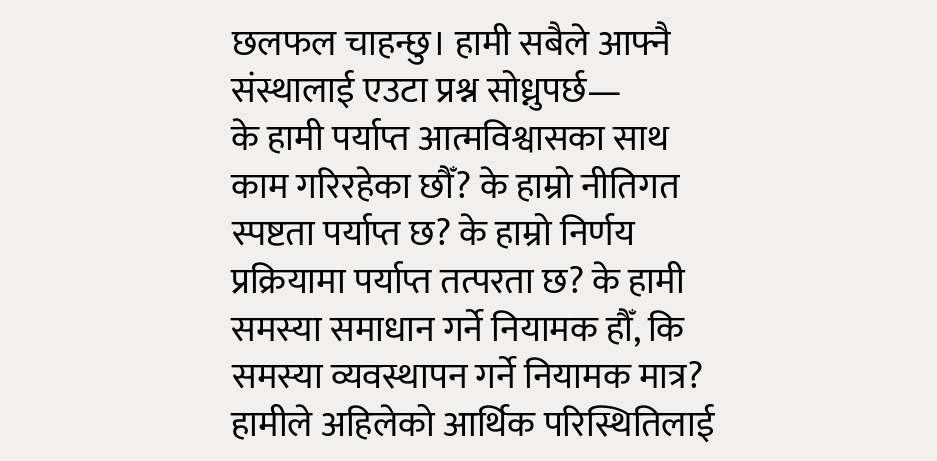छलफल चाहन्छु। हामी सबैले आफ्नै संस्थालाई एउटा प्रश्न सोध्नुपर्छ—
के हामी पर्याप्त आत्मविश्वासका साथ काम गरिरहेका छौँ? के हाम्रो नीतिगत स्पष्टता पर्याप्त छ? के हाम्रो निर्णय प्रक्रियामा पर्याप्त तत्परता छ? के हामी समस्या समाधान गर्ने नियामक हौँ, कि समस्या व्यवस्थापन गर्ने नियामक मात्र? हामीले अहिलेको आर्थिक परिस्थितिलाई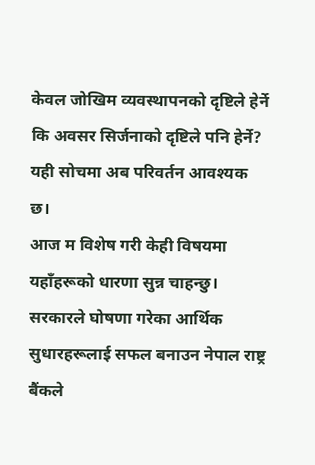केवल जोखिम व्यवस्थापनको दृष्टिले हेर्ने कि अवसर सिर्जनाको दृष्टिले पनि हेर्ने? यही सोचमा अब परिवर्तन आवश्यक छ।
आज म विशेष गरी केही विषयमा यहाँहरूको धारणा सुन्न चाहन्छु।
सरकारले घोषणा गरेका आर्थिक सुधारहरूलाई सफल बनाउन नेपाल राष्ट्र बैंकले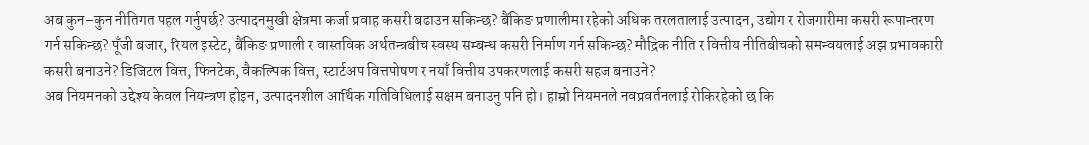अब कुन–कुन नीतिगत पहल गर्नुपर्छ? उत्पादनमुखी क्षेत्रमा कर्जा प्रवाह कसरी बढाउन सकिन्छ? बैंकिङ प्रणालीमा रहेको अधिक तरलतालाई उत्पादन, उद्योग र रोजगारीमा कसरी रूपान्तरण गर्न सकिन्छ? पूँजी बजार, रियल इस्टेट, बैंकिङ प्रणाली र वास्तविक अर्थतन्त्रबीच स्वस्थ सम्बन्ध कसरी निर्माण गर्न सकिन्छ? मौद्रिक नीति र वित्तीय नीतिबीचको समन्वयलाई अझ प्रभावकारी कसरी बनाउने? डिजिटल वित्त, फिनटेक, वैकल्पिक वित्त, स्टार्टअप वित्तपोषण र नयाँ वित्तीय उपकरणलाई कसरी सहज बनाउने?
अब नियमनको उद्देश्य केवल नियन्त्रण होइन, उत्पादनशील आर्थिक गतिविधिलाई सक्षम बनाउनु पनि हो। हाम्रो नियमनले नवप्रवर्तनलाई रोकिरहेको छ कि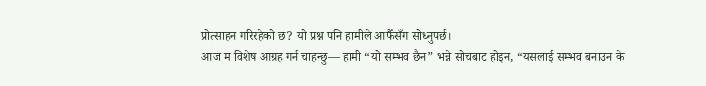प्रोत्साहन गरिरहेको छ? यो प्रश्न पनि हामीले आफैँसँग सोध्नुपर्छ।
आज म विशेष आग्रह गर्न चाहन्छु— हामी “यो सम्भव छैन” भन्ने सोचबाट होइन, “यसलाई सम्भव बनाउन के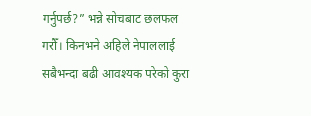गर्नुपर्छ?” भन्ने सोचबाट छलफल गरौँ। किनभने अहिले नेपाललाई सबैभन्दा बढी आवश्यक परेको कुरा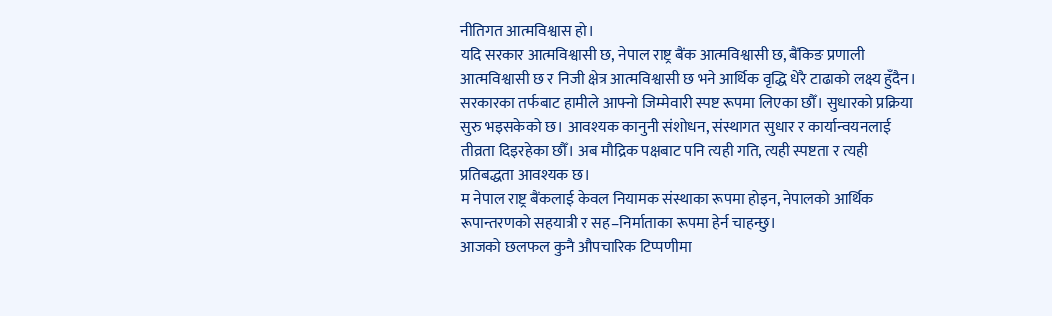नीतिगत आत्मविश्वास हो।
यदि सरकार आत्मविश्वासी छ, नेपाल राष्ट्र बैंक आत्मविश्वासी छ, बैंकिङ प्रणाली आत्मविश्वासी छ र निजी क्षेत्र आत्मविश्वासी छ भने आर्थिक वृद्धि धेरै टाढाको लक्ष्य हुँदैन।
सरकारका तर्फबाट हामीले आफ्नो जिम्मेवारी स्पष्ट रूपमा लिएका छौँ। सुधारको प्रक्रिया सुरु भइसकेको छ। आवश्यक कानुनी संशोधन, संस्थागत सुधार र कार्यान्वयनलाई तीव्रता दिइरहेका छौँ। अब मौद्रिक पक्षबाट पनि त्यही गति, त्यही स्पष्टता र त्यही प्रतिबद्धता आवश्यक छ।
म नेपाल राष्ट्र बैंकलाई केवल नियामक संस्थाका रूपमा होइन, नेपालको आर्थिक रूपान्तरणको सहयात्री र सह–निर्माताका रूपमा हेर्न चाहन्छु।
आजको छलफल कुनै औपचारिक टिप्पणीमा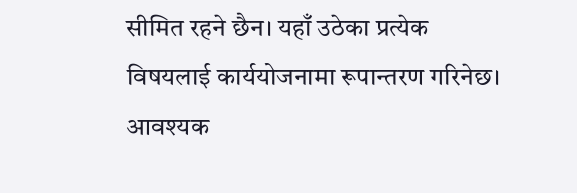सीमित रहने छैन। यहाँ उठेका प्रत्येक विषयलाई कार्ययोजनामा रूपान्तरण गरिनेछ। आवश्यक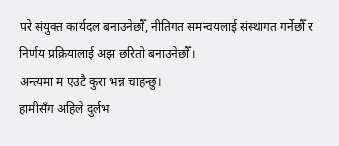परे संयुक्त कार्यदल बनाउनेछौँ, नीतिगत समन्वयलाई संस्थागत गर्नेछौँ र निर्णय प्रक्रियालाई अझ छरितो बनाउनेछौँ।
अन्त्यमा म एउटै कुरा भन्न चाहन्छु।
हामीसँग अहिले दुर्लभ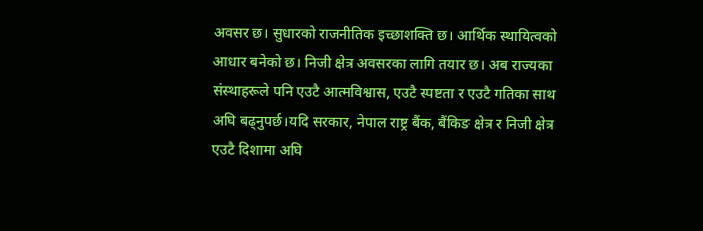अवसर छ। सुधारको राजनीतिक इच्छाशक्ति छ। आर्थिक स्थायित्वको आधार बनेको छ। निजी क्षेत्र अवसरका लागि तयार छ। अब राज्यका संस्थाहरूले पनि एउटै आत्मविश्वास, एउटै स्पष्टता र एउटै गतिका साथ अघि बढ्नुपर्छ।यदि सरकार, नेपाल राष्ट्र बैंक, बैंकिङ क्षेत्र र निजी क्षेत्र एउटै दिशामा अघि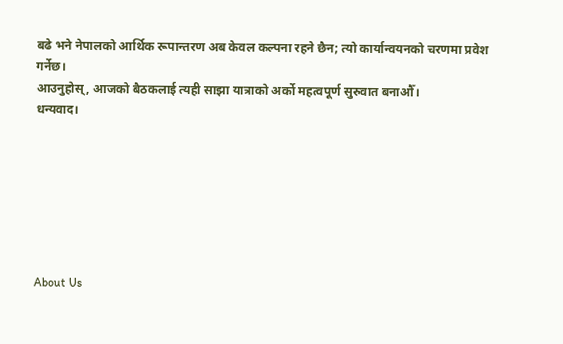बढे भने नेपालको आर्थिक रूपान्तरण अब केवल कल्पना रहने छैन; त्यो कार्यान्वयनको चरणमा प्रवेश गर्नेछ।
आउनुहोस्, आजको बैठकलाई त्यही साझा यात्राको अर्को महत्वपूर्ण सुरुवात बनाऔँ।
धन्यवाद।







About Us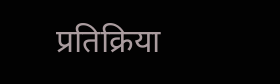प्रतिक्रिया